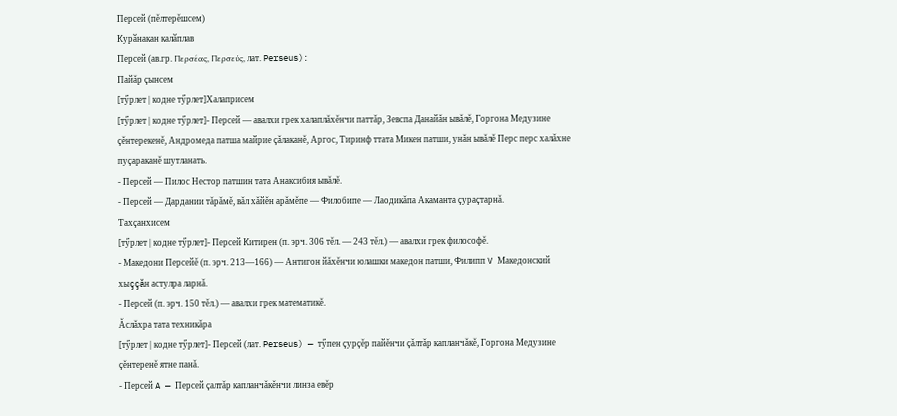Персей (пĕлтерĕшсем)
Курӑнакан калӑплав
Персей (ав.гр. Περσέας, Περσεύς, лат. Perseus):
Пайăр çынсем
[тӳрлет | кодне тӳрлет]Халаприсем
[тӳрлет | кодне тӳрлет]- Персей — авалхи грек халаплăхĕнчи паттăр, Зевспа Данайăн ывăлĕ, Горгона Медузине çĕнтерекенĕ, Андромеда патша майрие çăлаканĕ, Аргос, Тиринф ттата Микен патши, унăн ывăлĕ Перс перс халăхне пуçараканĕ шутланать.
- Персей — Пилос Нестор патшин тата Анаксибия ывăлĕ.
- Персей — Дардании тăрăмĕ, вăл хăйĕн арăмĕпе — Филобипе — Лаодикăпа Акаманта çураçтарнă.
Тахçанхисем
[тӳрлет | кодне тӳрлет]- Персей Китирен (п. эрч. 306 тĕл. — 243 тĕл.) — авалхи грек философĕ.
- Македони Персейĕ (п. эрч. 213—166) — Антигон йăхĕнчи юлашки македон патши, Филипп V Македонский хыççăн астулра ларнă.
- Персей (п. эрч. 150 тĕл.) — авалхи грек математикĕ.
Ăслăхра тата техникăра
[тӳрлет | кодне тӳрлет]- Персей (лат. Perseus) — тӳпен çурçĕр пайĕнчи çăлтăр капланчăкĕ, Горгона Медузине çĕнтеренĕ ятне панă.
- Персей A — Персей çалтăр капланчăкĕнчи линза евĕр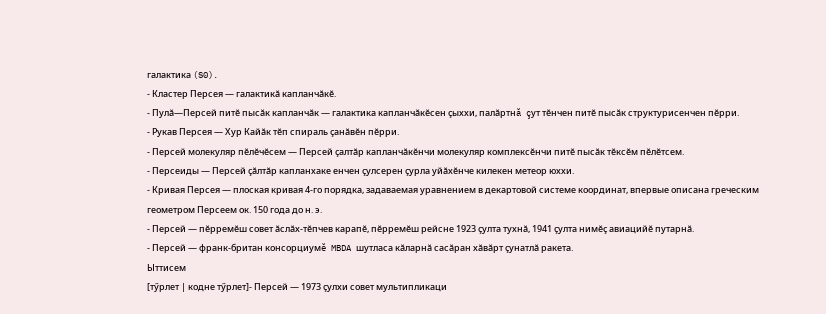галактика (S0).
- Кластер Персея — галактикă капланчăкĕ.
- Пулă—Персей питĕ пысăк капланчăк — галактика капланчăкĕсен çыххи, палăртнă çут тĕнчен питĕ пысăк структурисенчен пĕрри.
- Рукав Персея — Хур Кайăк тĕп спираль çанăвĕн пĕрри.
- Персей молекуляр пĕлĕчĕсем — Персей çалтăр капланчăкĕнчи молекуляр комплексĕнчи питĕ пысăк тĕксĕм пĕлĕтсем.
- Персеиды — Персей çăлтăр капланхаке енчен çулсерен çурла уйăхĕнче килекен метеор юххи.
- Кривая Персея — плоская кривая 4-го порядка, задаваемая уравнением в декартовой системе координат, впервые описана греческим геометром Персеем ок. 150 года до н. э.
- Персей — пĕрремĕш совет ăслăх-тĕпчев карапĕ, пĕрремĕш рейсне 1923 çулта тухнă, 1941 çулта нимĕç авиацийĕ путарнă.
- Персей — франк-британ консорциумĕ MBDA шутласа кăларнă сасăран хăвăрт çунатлă ракета.
Ыттисем
[тӳрлет | кодне тӳрлет]- Персей — 1973 çулхи совет мультипликаци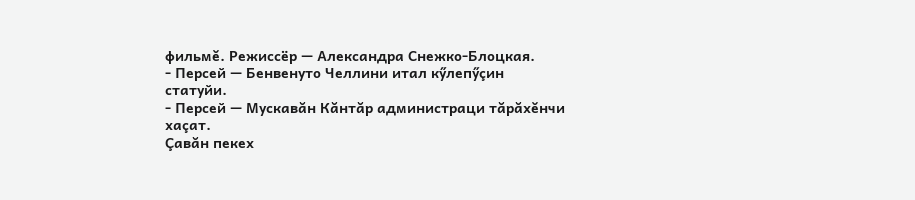фильмĕ. Режиссёр — Александра Снежко-Блоцкая.
- Персей — Бенвенуто Челлини итал кӳлепӳçин статуйи.
- Персей — Мускавăн Кăнтăр администраци тăрăхĕнчи хаçат.
Çавăн пекех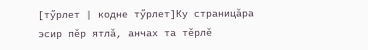[тӳрлет | кодне тӳрлет]Ку страницăра эсир пĕр ятлă, анчах та тĕрлĕ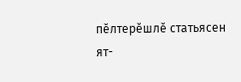пĕлтерĕшлĕ статьясен ят-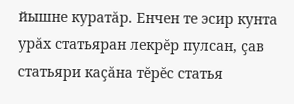йышне куратăр. Енчен те эсир кунта урăх статьяран лекрĕр пулсан, çав статьяри каçăна тĕрĕс статья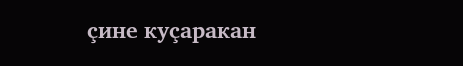çине куçаракан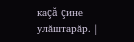каçă çине улăштарăр. |